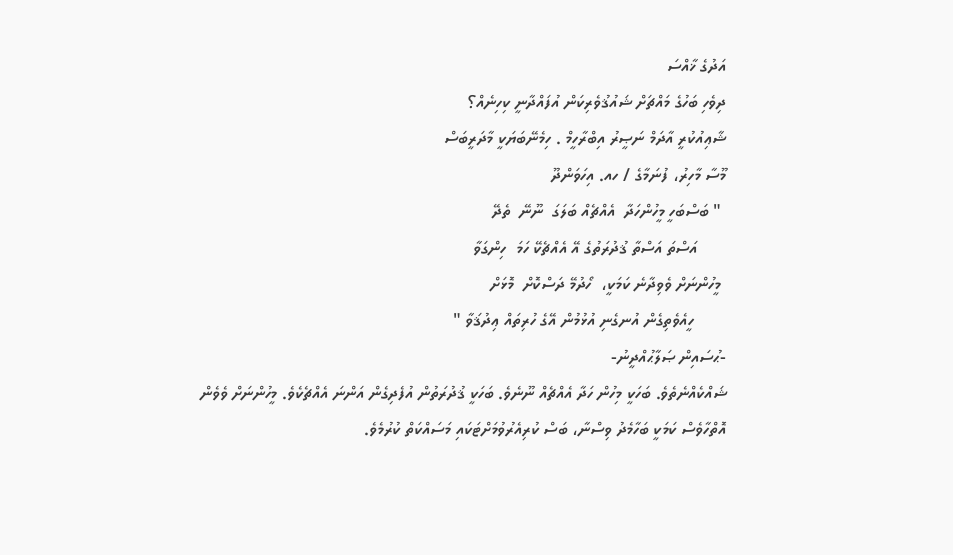އަދުގެ ޚާއްސަ
ދިވެހި ބަހުގެ މައްޗަށް ޝައުޤުވެރިކަން އުފައްދާނީ ކިހިނެއް؟
ޝާޢިއުކުރީ އާދަމް ނަޞީރު އިބްރާހީމް . ހިމެނޭބަޔަކީ މާދަރީބަސް
މޫސާ މާހިރު، ފުނަމާގެ / ހއ. އިހަވަންދޫ
 " ބަސްބަހީ މީހުންހަދާ  އެއްޗެއް ބަލަގަ  ނޫނޭ  ތެދޭ
      އަސްތަ އަސްތާ ޤުދުރަތުގެ އޭ އެއްޗެކޭ ހަމަ  ހިންގަވާ
 މީހުންނަށް ވެވިދާނެ ކަމަކީ،  ހޯދުމޭ ދަސްކޮށް  މޮޅަށް
       ހީއެވެތިގެން އުނގެނި އުޅުމުން އޭގެ ހުރިތައް ޢިދުޤަވާ "
-ޙުސައިން ޞަލާޙުއްދީނު-
ޝައްކެއްނެތެވެ. ބަހަކީ މިހުން ހަދާ އެއްޗެއް ނޫނެވެ. ބަހަކީ ޤުދުރަތުން އުފެދިގެން އަންނަ އެއްޗެކެވެ. މީހުންނަށް ވެވެން އޮތްހާވެސް ކަމަކީ ބަހާމެދު ވިސްނާ، ބަސް ކުރިއެރުވުމަށްޓަކައި މަސައްކަތް ކުރުމެވެ.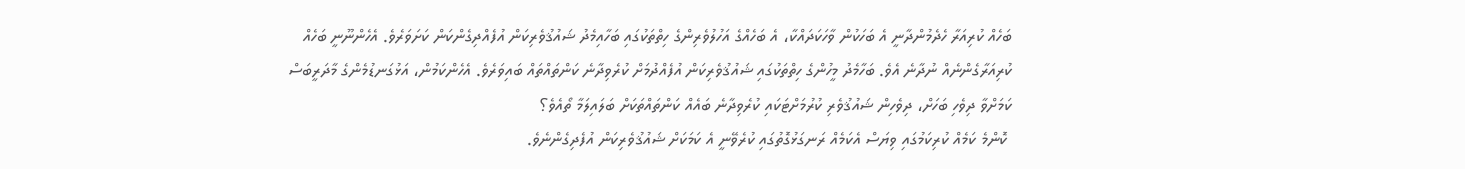ބަހެއް ކުރިއަރާ ހެދެމުންދާނީ އެ ބަހަކުން ވާހަކަދައްކާ، އެ ބަހެއްގެ އަހުލުވެރިންގެ ހިތްތަކުގައި ބަހާއިމެދު ޝައުޤުވެރިކަން އުފެއްދިގެންކަން ކަށަވަރެވެ. އެހެންނޫނީ ބަހެއް ކުރިއަރާގެންނެއް ނުދާނެ އެވެ. ބަހާމެދު މީހުންގެ ހިތްތަކުގައި ޝައުޤުވެރިކަން އުފެއްދުމަށް ކުރެވިދާނެ ކަންތައްތައް ބައިވަރެވެ. އެހެންކަމުން، އަޅުގަނޑުމެންގެ މާދަރީބަސް ކަމަށްވާ ދިވެހި ބަހަށް، ދިވެހިން ޝައުޤުވެރި ކުރުމަށްޓަކައި ކުރެވިދާނެ ބައެއް ކަންތައްތަކަށް ބަލައިލަމާ ތޯއެވެ؟
 ކޮންމެ ކަމެއް ކުރިކަމުގައި ވިޔަސް އެކަމެއް ރަނގަޅުގޮތުގައި ކުރެވޭނީ އެ ކަމަކަށް ޝައުޤުވެރިކަން އުފެދިގެންނެވެ.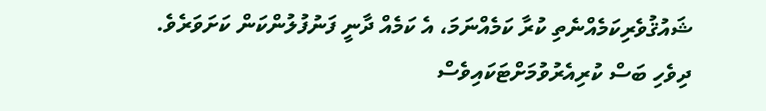ޝައުޤުވެރިކަމެއްނެތި ކުރާ ކަމެއްނަމަ، އެ ކަމެއް ދާނީ ފަނުފުލުންކަން ކަށަވަރެވެ. ދިވެހި ބަސް ކުރިއެރުވުމަށްޓަކައިވެސް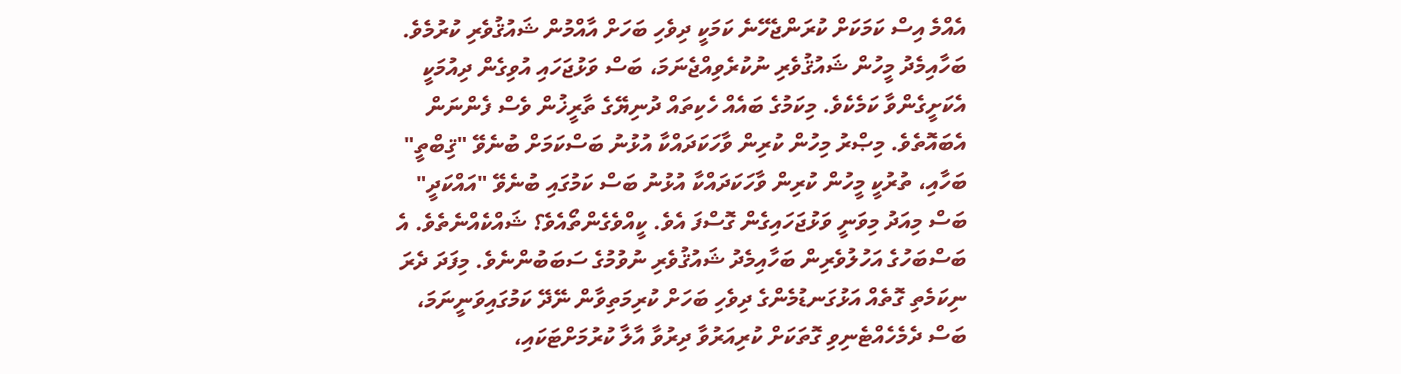އެއްމެ އިސް ކަމަކަށް ކުރަންޖެހޭނެ ކަމަކީ ދިވެހި ބަހަށް އާއްމުން ޝައުޤުވެރި ކުރުމެވެ. ބަހާއިމެދު މީހުން ޝައުޤުވެރި ނުކުރެވިއްޖެނަމަ، ބަސް ވަޅުޖަހައި އުވިގެން ދިއުމަކީ އެކަށީގެންވާ ކަމެކެވެ. މިކަމުގެ ބައެއް ހެކިތައް ދުނިޔޭގެ ތާރީޚުން ވެސް ފެންނަން އެބައޮތެވެ. މިޞްރު މިހުން ކުރިން ވާހަކަދައްކާ އުޅުނު ބަސްކަމަށް ބުނެވޭ "ޤިބްތީ" ބަހާއި، ތުރުކީ މީހުން ކުރިން ވާހަކަދައްކާ އުޅުނު ބަސް ކަމުގައި ބުނެވޭ "އައްކަދީ" ބަސް މިއަދު މިވަނީ ވަޅުޖަހައިގެން ގޮސްފަ އެވެ. ކީއްވެގެންތޯއެވެ؟ ޝައްކެއްނެތެވެ. އެ ބަސްބަހުގެ އަހުލުވެރިން ބަހާއިމެދު ޝައުޤުވެރި ނުވުމުގެ ސަބަބުންނެވެ. މިފަދަ ދެރަ ނިކަމެތި ގޮތެއް އަޅުގަނޑުމެންގެ ދިވެހި ބަހަށް ކުރިމަތިވާން ނޭދޭ ކަމުގައިވަނީނަމަ، ބަސް ދެމެހެއްޓެނިވި ގޮތަކަށް ކުރިއަރުވާ ދިރުވާ އާލާ ކުރުމަށްޓަކައި،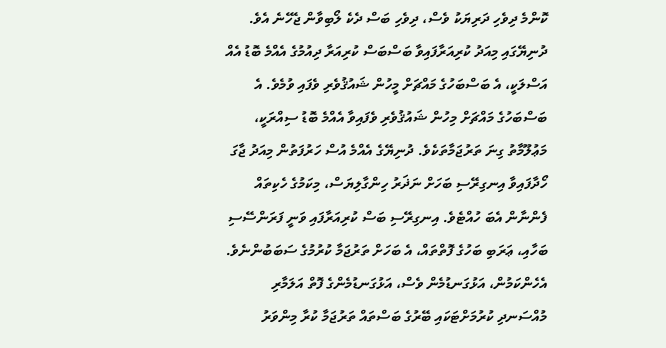ކޮންމެ ދިވެހި ދަރިޔަކު ވެސް، ދިވެހި ބަސް ދެކެ ލޯބިވާން ޖެހޭނެ އެވެ.
ދުނިޔޭގައި މިއަދު ކުރިއަރާފައިވާ ބަސްބަސް ކުރިއަރާ ދިއުމުގެ އެއްމެ ބޮޑު އެއް އަސްލަކީ، އެ ބަސްބަހުގެ މައްޗަށް މީހުން ޝައުޤުވެރި ވެފައި ވުމެވެ. އެ ބަސްބަހުގެ މައްޗަށް މިހުން ޝައުޤުވެރި ވެފައިވާ އެއްމެ ބޮޑު ސިއްރަކީ، މަޢުލޫމާތު ގިނަ ތަރުޖަމާތަކެވެ. ދުނިޔޭގެ އެއްމެ އުސް ހަރުފަތުން މިއަދު ޖާގަ ހޯދާފައިވާ އިނގިރޭސި ބަހަށް ނަޛަރު ހިންގާލިޔަސް، މިކަމުގެ ހެކިތައް ފެންނާން އެބަ ހުއްޓެވެ. އިނގިރޭސި ބަސް ކުރިއަރާފައި ވަނީ ފަރަންސޭސި ބަހާއި، ޢަރަބި ބަހުގެ ފޮތްތައް، އެ ބަހަށް ތަރުޖަމާ ކުރުމުގެ ސަބަބުންނެވެ. އެހެންކަމުން، އަޅުގަނޑުމެން ވެސް، އަޅުގަނޑުމެންގެ ފޮތް އަލަމާރި މުއްސަނދި ކުރުމަށްޓަކައި ބޭރުގެ ބަސްތައް ތަރުޖަމާ ކުރާ މިންވަރު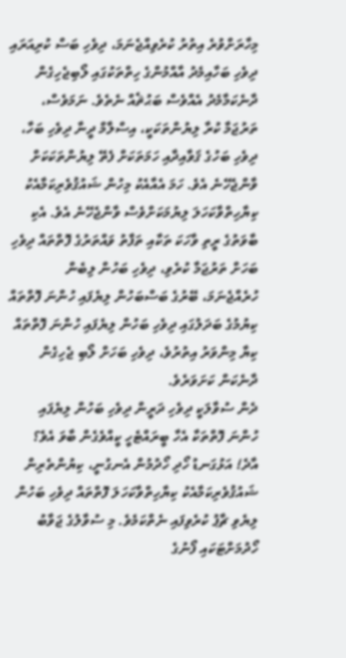މިހާރަށްވުރެ އިތުރު ކުރެވިއްޖެނަމަ، ދިވެހި ބަސް ކުރިއަރައި ދިވެހި ބަހާއިމެދު އާއްމުންގެ ހިތްތަކުގައި ލޯބިޖެހިގެން ދާނެކަމާމެދު އެއްވެސް ބަޙުޘެއް ނެތެވެ. ނަމަވެސް، ތަރުޖަމާ ކުރާ ލިޔުންތަކަކީ، އިސްލާމް ދީނާ ދިވެހި ބަހާ، ދިވެހި ބަހުގެ ޤަވާއިދާއި ހަމަތަކަށް ފެތޭ ލިޔުންތަކަކަށް ވާންޖެހޭނެ އެވެ. ހަމަ އެއާއެކު މިހުން ޝައުޤުވެރިކަމާއެކު ކިޔާހިތްވާކަހަލަ ލިޔުމަކަށްވެސް ވާންޖެހޭނެ އެވެ. އެކި ބާވަތުގެ ރީތި ވާހަކަ ތަކާއި ތަފާތު ވައްތަރުގެ ފޮތްތައް ދިވެހި ބަހަށް ތަރުޖަމާ ކުރެވި، ދިވެހި ބަހުން ލިބެން ހުރެއްޖެނަމަ، ބޭރުގެ ބަސްބަހުން ލިޔެފައި ހުންނަ ފޮތްތައް ކިޔުމުގެ ބަދަލުގައި ދިވެހި ބަހުން ލިޔެފައި ހުންނަ ފޮތްތައް ކިޔާ މިންވަރު އިތުރުވެ، ދިވެހި ބަހަށް ލޯބި ޖެހިގެން ދާނެކަން ކަށަވަރެވެ.
ދެން ސުވާލަކީ ދިވެހި ދަރީން ދިވެހި ބަހުން ލިޔެފައި ހުންނަ ފޮތްތަކާ އެހާ ބީރައްޓެހީ ކީއްވެގެން ބާވަ އެވެ؟ އާދެ! އަޅުގަނޑު ހޯދި ހޯދުމުން އެނގުނީ، ކިޔުންތެރިން ޝައުޤުވެރިކަމާއެކު ކިޔާހިތްވާކަހަލަ ފޮތްތައް ދިވެހި ބަހުން ލިޔެވި ޗާޕު ކުރެވިފައި ނެތްކަމެވެ. މި ސުވާލުގެ ޖަވާބު ހޯދުމަށްޓަކައި ފޯނުގެ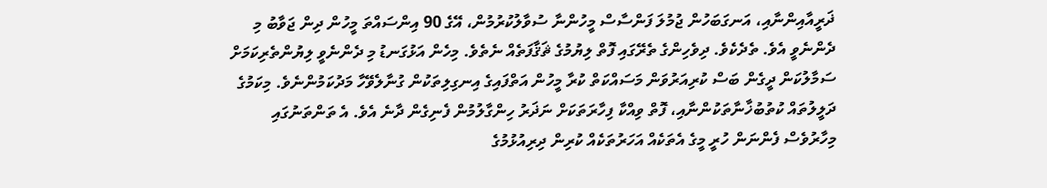ޛަރީއާއިންނާއި، އަނގަބަހުން ޖުމުލަ ފަންސާސް މީހުންނާ ސުވާލުކުރުމުން، އޭގެ 90 އިންސައްތަ މީހުން ދިން ޖަވާބު މި ދެންނެވީ އެވެ. ތެދެކެވެ. ދިވެހިންގެ ތެރޭގައި ފޮތް ލިޔުމުގެ ޘަޤާފަތެއް ނެތެވެ. މިހެން އަޅުގަނޑު މި ދެންނެވީ ލިޔުންތެރިކަމަށް ސަމާލުކަން ދީގެން ބަސް ކުރިއަރުވަން މަސައްކަތް ކުރާ މީހުން އަތްފައިގެ އިނގިލިތަކުން ގުނާލެވޭހާ މަދުކަމުންނެވެ. މިކަމުގެ ދަލީލުތައް ކުތުބުޚާނާތަކުންނާއި، ފޮތް ވިއްކާ ފިހާރަތަކަށް ނަޛަރު ހިންގާލުމުން ފެނިގެން ދާނެ އެވެ. އެ ތަންތަނުގައި މިހާރުވެސް ފެންނަން ހުރީ މީގެ އެތަކެއް އަހަރުތަކެއް ކުރިން ދިރިއުޅުމުގެ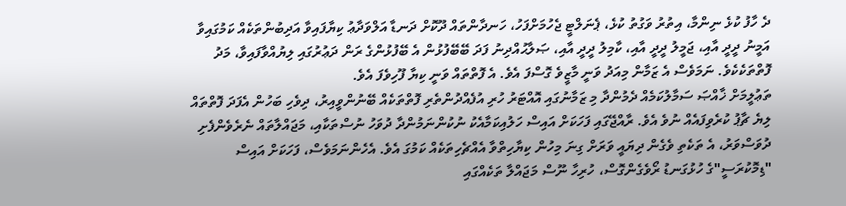ދެ ހާފު ކުޅެ ނިންމާ، އިތުރު ވަގުތު ކުޅެ، ޕެނަލްޓީ ޖެހުމަށްފަހު، ހަނދާންތައް ދޫކޮށް ދަނޑާ އަލްވަދާޢު ކިޔާފައިވާ އަދިބުންތަކެއް ކަމުގައިވާ އަމީނު ދީދީ އާއި، ޖަމީލު ދީދީ އާއި، ކާމިލު ދީދީ އާއި، ޞަލާޙުއްދިނު ފަދަ ބޭބޭފުޅުން އެ ބޭފުޅުންގެ ރަން ދަޢުރުގައި ލިޔުއްވާފައިވާ، މަދު ފޮތްތަކެކެވެ. ނަމަވެސް އެ ޒަމާން މިއަދު ވަނީ މާޒީވެ ގޮސްފަ އެވެ. އެ ފޮތްތައް ވަނީ ކިޔާ ފޫހިވެފަ އެވެ.
ތަޢުލީމަށް ޚާއްޞަ ސަމާލުކަމެއް ދެމުންދާ މި ޒަމާނުގައި އޮއްޓަރު ހުރި އުފެއްދުންތެރި ފޮތްތަކެއް ބޭނުންވީއިރު، ދިވެހި ބަހުން އެފަދަ ފޮތްތައް ލިޔެ ޗާޕު ކުރެވިފައެއް ނުވެ އެވެ. ރާއްޖޭގައި ފަހަކަށް އައިސް ހަލުއިކަމާއެކު ނުކުންނަމުންދާ ދުވަހު ނުސްތަކާއި، މަޖައްލާތައް ނެރެވެންފެށި ދުވަސްވަރު، އެ ތަކެތި ވެގެން ދިޔައީ ވަރަށް ގިނަ މިހުން ކިޔާހިތްވާ އެއްޗެހިތަކެއް ކަމުގަ އެވެ. އެހެންނަމަވެސް، ފަހަކަށް އައިސް "ޑިމޮކުރަސީ"ގެ ހުޅުގަނޑު ރޯވެގެންގޮސް، ހުރިހާ ނޫސް މަޖައްލާ ތަކެއްގައި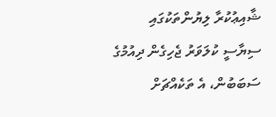ޝާއިޢުކުރާ ލިޔުންތަކުގައި ސިޔާސީ ކުލަވަރު ޖެހިގެން ދިއުމުގެ ސަބަބުން، އެ ތަކެއްޗަށް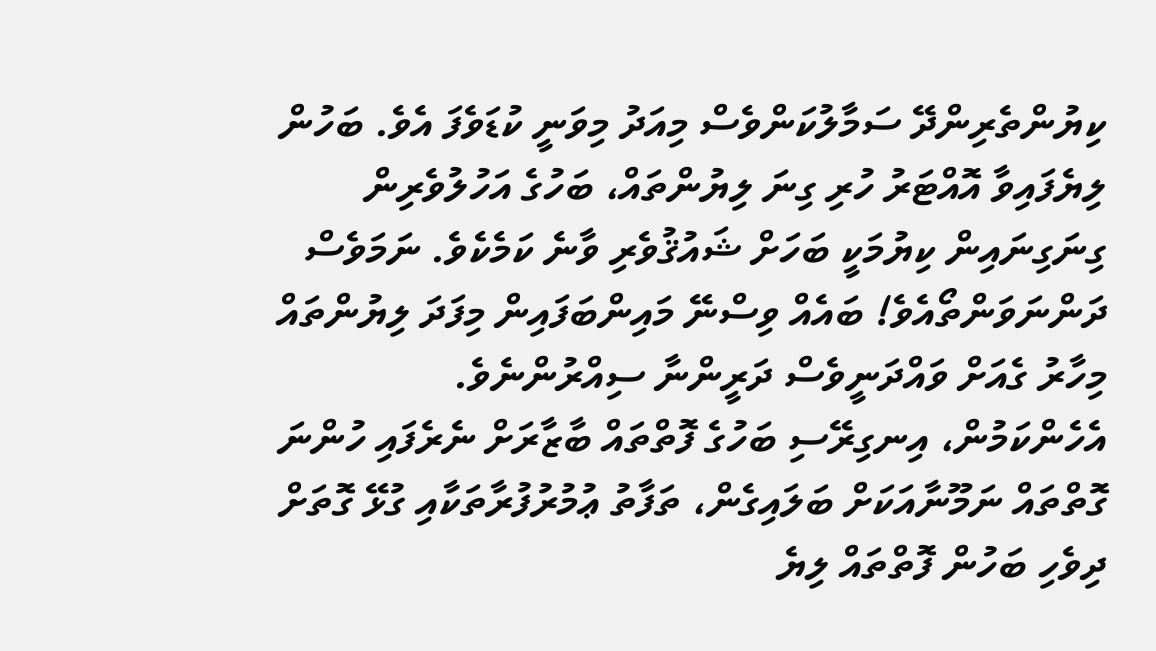ކިޔުންތެރިންދޭ ސަމާލުކަންވެސް މިއަދު މިވަނީ ކުޑަވެފަ އެވެ. ބަހުން ލިޔެފައިވާ އޮއްޓަރު ހުރި ގިނަ ލިޔުންތައް، ބަހުގެ އަހުލުވެރިން ގިނަގިނައިން ކިޔުމަކީ ބަހަށް ޝައުޤުވެރި ވާނެ ކަމެކެވެ. ނަމަވެސް ދަންނަވަންތޯއެވެ! ބައެއް ވިސްނޭ މައިންބަފައިން މިފަދަ ލިޔުންތައް މިހާރު ގެއަށް ވައްދަނީވެސް ދަރީންނާ ސިއްރުންނެވެ.
އެހެންކަމުން، އިނގިރޭސި ބަހުގެ ފޮތްތައް ބާޒާރަށް ނެރެފައި ހުންނަ ގޮތްތައް ނަމޫނާއަކަށް ބަލައިގެން، ތަފާތު ޢުމުރުފުރާތަކާއި ގުޅޭ ގޮތަށް ދިވެހި ބަހުން ފޮތްތައް ލިޔެ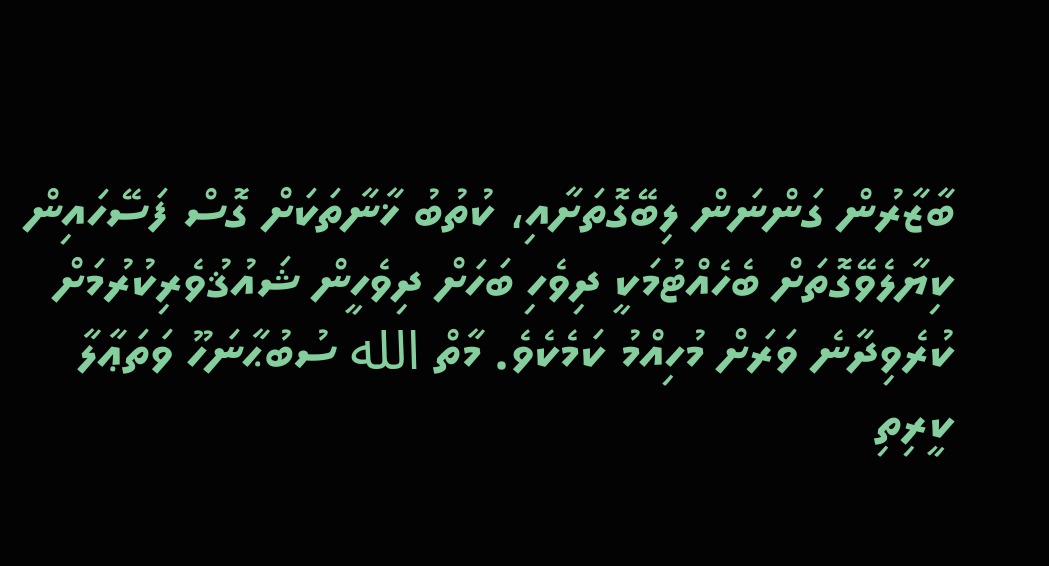ބާޒާރުން ގަންނަން ލިބޭގޮތަށާއި، ކުތުބު ޚާނާތަކަށް ގޮސް ފަސޭހައިން ކިޔާލެވޭގޮތަށް ބެހެއްޓުމަކީ ދިވެހި ބަހަށް ދިވެހީން ޝައުޤުވެރިކުރުމަށް ކުރެވިދާނެ ވަރަށް މުހިއްމު ކަމެކެވެ. މާތް الله ސުބުޙާނަހޫ ވަތަޢާލާ ކީރިތި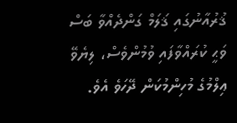ޤުރުއާނުގައި ޤަލަމް ގަންދެއްވާ ބަސް ވަޙީ ކުރައްވާފައި ވުމުންވެސް، ލިޔެވޭ ޢިލްމުގެ މުހިންމުކަން ދޭހަވެ އެވެ.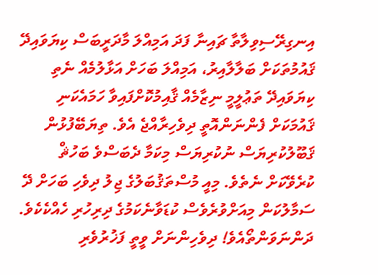އިނގިރޭސިވިލާތާ ޗައިނާ ފަދަ އަމިއްލަ މާދަރީބަސް ކިޔަވައިދޭ ޤައުމުތަކަށް ބަލާލާއިރު، އަމިއްލަ ބަހަށް އަޅާލުމެއް ނެތި ކިޔަވައިދޭ ތަޢުލީމީ ނިޒާމެއް ޤާއިމުކޮށްފައިވާ ހަމައެކަނި ޤައުމަކަށް ފެންނަންއޮތީ ދިވެހިރާއްޖެ އެވެ. ތިޔަބޭފުޅުން ޤަބޫލުކުރިޔަސް ނުކުރިޔަސް މިކަމާ ދެބަސްވެ ބަހުޘް ކުރެވޭކަށް ނެތެވެ. މިއީ މުސްތަޤުބަލުގެ ޖިލު ދިވެހި ބަހަށް ދޭ ސަމާލުކަން މިއަށްވުރެވެސް ކުޑަވާނެކަމުގެ ދިރިހުރި ހެއްކެކެވެ. ދަންނަވަންތޯއެވެ! ދިވެހިންނަށް ވީތީ ފަޚުރުވެރި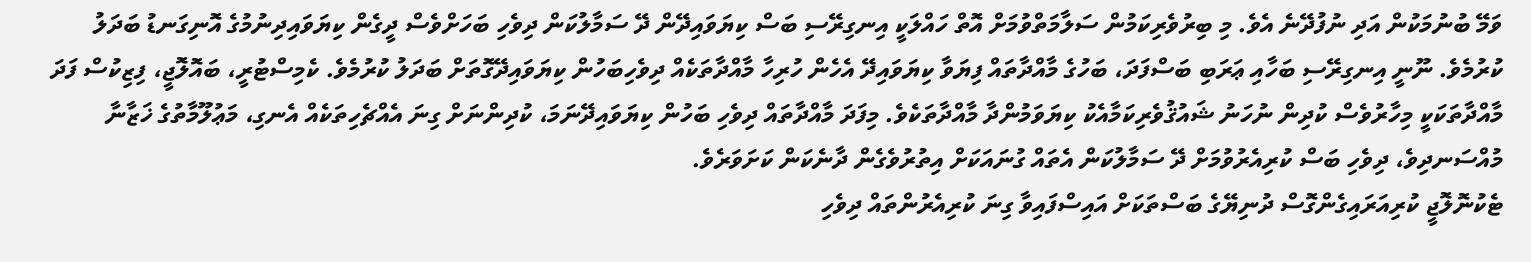ވަމޭ ބުނުމަކުން އަދި ނުފުދޭނެ އެވެ. މި ބިރުވެރިކަމުން ސަލާމަތްވުމަށް އޮތް ހައްލަކީ އިނގިރޭސި ބަސް ކިޔަވައިދޭން ދޭ ސަމާލުކަން ދިވެހި ބަހަށްވެސް ދީގެން ކިޔަވައިދިނުމުގެ އޮނިގަނޑު ބަދަލު ކުރުމެވެ. ނޫނީ އިނގިރޭސި ބަހާއި ޢަރަބި ބަސްފަދަ، ބަހުގެ މާއްދާތައް ފިޔަވާ ކިޔަވައިދޭ އެހެން ހުރިހާ މާއްދާތަކެއް ދިވެހިބަހުން ކިޔަވައިދޭގޮތަށް ބަދަލު ކުރުމެވެ. ކެމިސްޓުރީ، ބައޮލޮޖީ، ފިޒިކުސް ފަދަ މާއްދާތަކަކީ މިހާރުވެސް ކުދިން ނުހަނު ޝައުޤުވެރިކަމާއެކު ކިޔަވަމުންދާ މާއްދާތަކެވެ. މިފަދަ މާއްދާތައް ދިވެހި ބަހުން ކިޔަވައިދޭނަމަ، ކުދިންނަށް ގިނަ އެއްޗެހިތަކެއް އެނގި، މަޢުލޫމާތުގެ ޚަޒާނާ މުއްސަނދިވެ، ދިވެހި ބަސް ކުރިއެރުވުމަށް ދޭ ސަމާލުކަން އެތައް ގުނައަކަށް އިތުރުވެގެން ދާނެކަން ކަށަވަރެވެ.
ޓެކުނޮލޮޖީ ކުރިއަރައިގެންގޮސް ދުނިޔޭގެ ބަސްތަކަށް އައިސްފައިވާ ގިނަ ކުރިއެރުންތައް ދިވެހި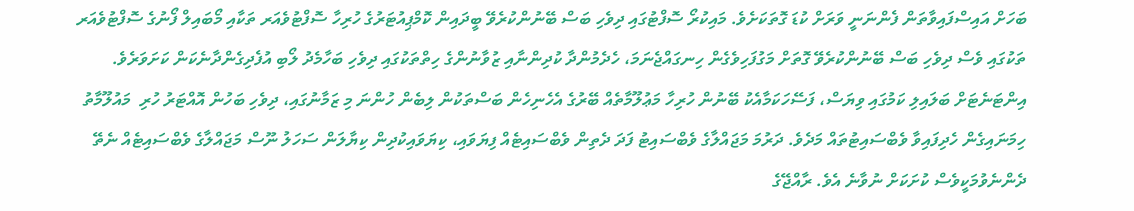ބަހަށް އައިސްފައިވާތަން ފެންނަނީ ވަރަށް ކުޑަ ގޮތަކަށެވެ. މައިކުރޯ ސޮފްޓުގައި ދިވެހި ބަސް ބޭނުންކުރެވޭ ބީދައިން ކޮމްޕިއުޓަރުގެ ހުރިހާ ސޮފްޓުވެއަރ ތަކާއި މޯބައިލް ފޯނުގެ ސޮފްޓުވެއަރ ތަކުގައި ވެސް ދިވެހި ބަސް ބޭނުންކުރެވޭ ގޮތަށް މަގުފަހިވެގެން ހިނގައްޖެނަމަ، ހެދެމުންދާ ކުދިންނާއި ޒުވާނުންގެ ހިތްތަކުގައި ދިވެހި ބަހާމެދު ލޯބި އުފެދިގެންދާނެކަން ކަށަވަރެވެ. އިންޓަނެޓަށް ބަލައިލި ކަމުގައި ވިޔަސް، ފަސޭހަކަމާއެކު ބޭނުން ހުރިހާ މަޢުލޫމާތެއް ބޭރުގެ އެހެނިހެން ބަސްތަކުން ލިބެން ހުންނަ މި ޒަމާނުގައި، ދިވެހި ބަހުން އޮއްޓަރު ހުރި  މައުލޫމާތު ހިމަނައިގެން ހެދިފައިވާ ވެބްސައިޓުތައް މަދެވެ. ދަރުމަ މަޖައްލާގެ ވެބްސައިޓު ފަދަ ދެތިން ވެބްސައިޓެއް ފިޔަވައި، ކިޔަވައިކުދިން ކިޔާލަން ސަހަލު ނޫސް މަޖައްލާގެ ވެބްސައިޓެއް ނެތޭ ދެންނެވުމަކީވެސް ކުށަކަށް ނުވާނެ އެވެ. ރާއްޖޭގެ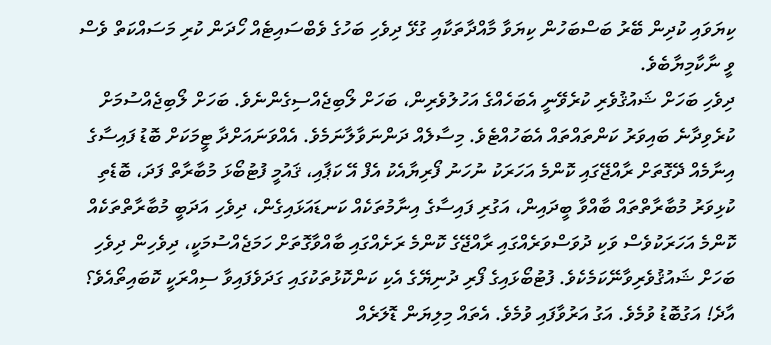ކިޔަވައި ކުދިން ބޭރު ބަސްބަހުން ކިޔަވާ މާއްދާތަކާއި ގުޅޭ ދިވެހި ބަހުގެ ވެބްސައިޓެއް ހޯދަން ކުރި މަސައްކަތް ވެސް ވީ ނާކާމިޔާބެވެ.
ދިވެހި ބަހަށް ޝައުޤުވެރި ކުރެވޭނީ އެބަހެއްގެ އަހުލުވެރިން، ބަހަށް ލޯބިޖެއްސިގެންނެވެ. ބަހަށް ލޯބިޖެއްސުމަށް ކުރެވިދާނެ ބައިވަރު ކަންތައްތައް އެބަހުއްޓެވެ. މިސާލެއް ދަންނަވާލާނަމެވެ. އެއްވަނައަށްދާ ޓީމަކަށް ބޮޑު ފައިސާގެ އިނާމެއް ދޭގޮތަށް ރާއްޖޭގައި ކޮންމެ އަހަރަކު ނުހަނު ފޯރިޔާއެކު އެފް އޭ ކަޕާއި، ޤައުމީ ފުޓުބޯޅަ މުބާރާތް ފަދަ، ބޮޑެތި ކުޅިވަރު މުބާރާތްތައް ބާއްވާ ބީދައިން، އަގުރި ފައިސާގެ އިނާމުތަކެއް ކަނޑައަޅައިގެން، ދިވެހި އަދަބީ މުބާރާތްތަކެއް ކޮންމެ އަހަރަކުވެސް ވަކި ދުވަސްވަރެއްގައި ރާއްޖޭގެ ކޮންމެ ރަށެއްގައި ބާއްވާގޮތަށް ހަމަޖެއްސުމަކީ، ދިވެހިން ދިވެހި ބަހަށް ޝައުޤުވެރިވާނޭކަމެކެވެ. ފުޓުބޯޅައިގެ ފޯރި ދުނިޔޭގެ އެކި ކަންކޮޅުތަކުގައި ގަދަވެފައިވާ ސިއްރަކީ ކޮބައިތޯއެވެ؟ އާދެ! އަގުބޮޑު ވުމެވެ. އަގު އަރުވާފައި ވުމެވެ. އެތައް މިލިޔަން ޑޮލަރެއް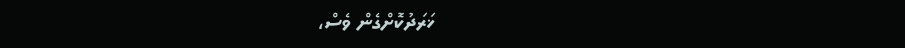ޚަރަދުކޮށްގެން ވެސް،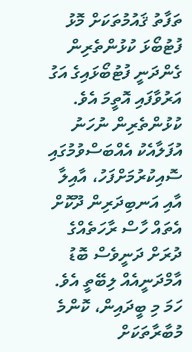ތަފާތު ޤައުމުތަކަށް މޮޅު ފުޓުބޯޅަ ކުޅުންތެރިން ގެންދަނީ ފުޓުބޯޅައިގެ އަގު އަރުވާފައި އޮތީމަ އެވެ. ކުޅުންތެރިން ނުހަނު އުފަލާއެކު އެއްބަސްވުމުގައި ސޮއިކުރުމަށްފަހު، އާއިލާ އާއި އަނބިދަރިން ދޫކޮށް އެތައް ހާސް ރާހަތެއްގެ ދުރަށް ދަނީވެސް ބޮޑު އާމްދަނީއެއް ލިބޭތީ އެވެ. ހަމަ މި ބީދައިން، ކޮންމެ މުބާރާތަކަށް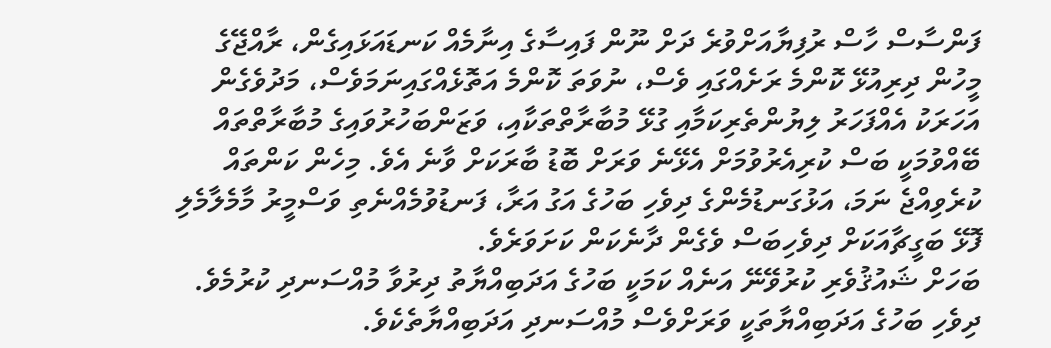ފަންސާސް ހާސް ރުފިޔާއަށްވުރެ ދަށް ނޫން ފައިސާގެ އިނާމެއް ކަނޑައަޅައިގެން، ރާއްޖޭގެ މީހުން ދިރިއުޅޭ ކޮންމެ ރަށެއްގައި ވެސް، ނުވަތަ ކޮންމެ އަތޮޅެއްގައިނަމަވެސް، މަދުވެގެން އަހަރަކު އެއްފަހަރު ލިޔުންތެރިކަމާއި ގުޅޭ މުބާރާތްތަކާއި، ވަޒަންބަހުރުވައިގެ މުބާރާތްތައް ބޭއްވުމަކީ ބަސް ކުރިއެރުވުމަށް އެޅޭނެ ވަރަށް ބޮޑު ބާރަކަށް ވާނެ އެވެ. މިހެން ކަންތައް ކުރެވިއްޖެ ނަމަ، އަޅުގަނޑުމެންގެ ދިވެހި ބަހުގެ އަގު އަރާ، ފަނޑުވުމެއްނެތި ވަސްމީރު މާމެލާމެލި ފޮޅޭ ބަގީޗާއަކަށް ދިވެހިބަސް ވެގެން ދާނެކަން ކަށަވަރެވެ.
ބަހަށް ޝައުޤުވެރި ކުރުވޭނޭ އަނެއް ކަމަކީ ބަހުގެ އަދަބިއްޔާތު ދިރުވާ މުއްސަނދި ކުރުމެވެ. ދިވެހި ބަހުގެ އަދަބިއްޔާތަކީ ވަރަށްވެސް މުއްސަނދި އަދަބިއްޔާތެކެވެ.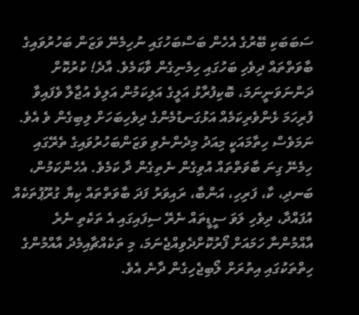ސަބަބަކި ބޭރުގެ އެހެން ބަސްބަހުގައި ނުހިމެނޭ ވަޒަން ބަހުރުވައިގެ ބާވަތްތައް ދިވެހި ބަހުގައި ހިމެނިގެން ވާކަމެވެ. އާދެ! ކުރުކޮށް ދަންނަވަނީނަމަ، ބޮކިފުރާޅު އަލީގެ އަލިކަމުން އަލިވެ އުޖާލާ ވެފައިވާ ފުރިހަމަ ޅެންވެރިކަމެއް އަޅުގަނޑުމެންގެ ދިވެހިބަހަށް ލިބިގެން ވެ އެވެ. ނަމަވެސް ހިތާމައަކީ މިއަދު މިދެންނެވި ވަޒަންބަހުރުވައިގެ ތެރޭގައި ހިމެނޭ ގިނަ ބާވަތްތައް އުވިގެން ނެތިގެން ދާ ކަމެވެ. އެހެންކަމުން، ބަނދި، ކާ، ފަރިހި، އަންބާ، ރައިވަރު ފަދަ ބާވަތްތައް ކިޔާ ގުރޫޕުތަކެއް އުފައްދާ، ދިވެހި ލަވަ ސީޑީތައް ނެރޭ ސިފައިގައި އެ ތަކެތި ނެރެ އާއްމުންނާ ހަމައަށް ފޯރުކޮށްދެވިއްޖެނަމަ، މި ތަކެއްޗާއިމެދު އާއްމުންގެ ހިތްތަކުގައި އިތުރަށް ލޯބިޖެހިގެން ދާނެ އެވެ.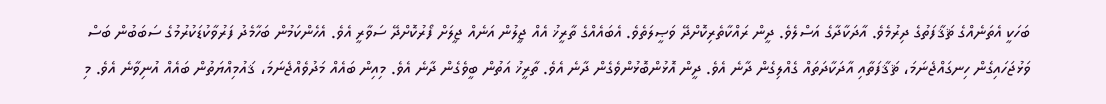ބަހަކީ އެތަނެއްގެ ޘަޤާފަތުގެ ދިރުމެވެ. އާދަކާދާގެ އަސްލެވެ. ދީން ރައްކާތެރިކޮށްދޭ ވަޞީލަތެވެ. އެބައެއްގެ ތާރީޚު އެއް ޖީލުން އަނެއް ޖީލަށް ފޯރުކޮށްދޭ ސަވާރީ އެވެ. އެހެންކަމުން ބަހާމެދު ފަރުވާކުޑަކުރުމުގެ ސަބަބުން ބަސް ވަޅުޖަހައިގެން ހިނގައްޖެނަމަ، ޘަޤާފަތާއި އާދަކާދަތައް ގެއްލިގެން ދާނެ އެވެ. ދީން އޮޅުންބޮޅުންވެގެން ދާނެ އެވެ. ތާރީޚު އަތުން ބީވެގެން ދާނެ އެވެ. މިއިން ބައެއް މަދުވެއްޖެނަމަ، ޤައުމިއްޔަތުން ބައެއް އުނިވާނެ އެވެ. މި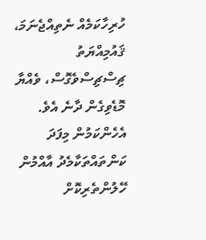ހުރިހާކަމެއް ނެތިއްޖެނަމަ، ޤައުމިއްޔަތު ޗިސްޗިސްވެގޮސް، ވެއްޔާ މޮޑެވިގެން ދާނެ އެވެ. އެހެންކަމުން މިފަދަ ކަންތައްތަކާމެދު އާއްމުން ހޭލުންތެރިކޮށް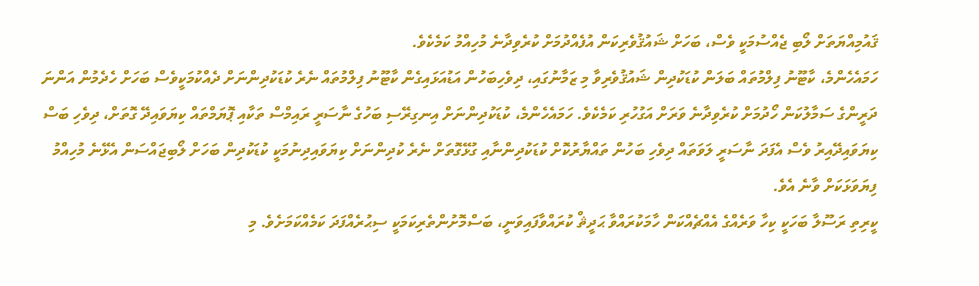ޤައުމިއްޔަތަށް ލޯބި ޖެއްސުމަކީ ވެސް، ބަހަށް ޝައުޤުވެރިކަން އުފެއްދުމަށް ކުރެވިދާނެ މުހިއްމު ކަމެކެވެ.
ހަމައެހެންމެ، ކާޓޫނު ފިލްމުތައް ބަލަން ކުޑަކުދިން ޝައުޤުވެރިވާ މި ޒަމާނުގައި، ދިވެހިބަހުން އަޑުއަޅައިގެން ކާޓޫނު ފިލްމުތައް ނެރެ ކުޑަކުދިންނަށް ދެއްކުމަކީވެސް ބަހަށް ހެދެމުން އަންނަ ދަރީންގެ ސަމާލުކަން ހޯދުމަށް ކުރެވިދާނެ ވަރަށް އަގުހުރި ކަމެކެވެ. ހަމައެހެންމެ، ކުޑަކުދިންނަށް އިނގިރޭސި ބަހުގެ ނާސަރީ ރައިމްސް ތަކާއި ޕޮޔަމްތައް ކިޔަވައިދޭ ގޮތަށް، ދިވެހި ބަސް ކިޔަވައިދޭއިރު ވެސް އެފަދަ ނާސަރީ ލަވަތައް ދިވެހި ބަހުން ތައްޔާރުކޮށް ކުޑަކުދިންނާއި ގުޅޭގޮތަށް ނެރެ ކުދިންނަށް ކިޔަވައިދިނުމަކީ ކުޑަކުދިން ބަހަށް ލޯބިޖައްސަން އެޅޭނެ މުހިއްމު ފިޔަވަޅަކަށް ވާނެ އެވެ.
ކީރިތި ރަސޫލާ ބަހަކީ ކިހާ ވަރެއްގެ އެއްޗެއްކަން ހާމަކުރައްވާ ޙަދީޘް ކުރައްވާފައިވަނީ، ބަސްމޮށުންތެރިކަމަކީ ސިޙުރެއްފަދަ ކަމެއްކަމަށެވެ. މި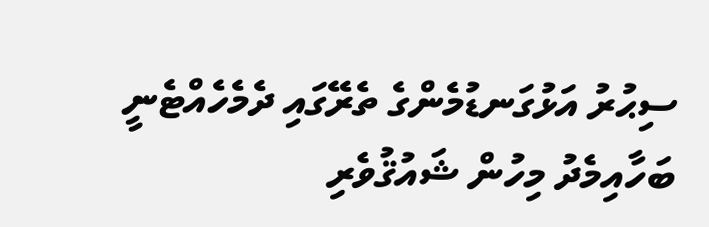ސިޙުރު އަޅުގަނޑުމެންގެ ތެރޭގައި ދެމެހެއްޓެނީ ބަހާއިމެދު މިހުން ޝައުޤުވެރި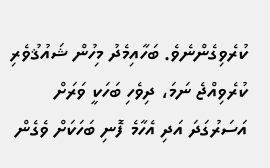ކުރެވިގެންނެވެ. ބަހާއިމެދު މިހުން ޝައުޤުވެރި ކުރެވިއްޖެ ނަމަ، ދިވެހި ބަހަކީ ވަރަށް އަސަރުގަދަ އަދި އެހާމެ ފޮނި ބަހަކަށް ވެގެން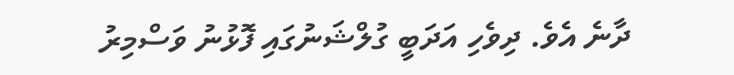ދާނެ އެވެ. ދިވެހި އަދަބީ ގުލްޝަނުގައި ފޮޅުނު ވަސްމިރު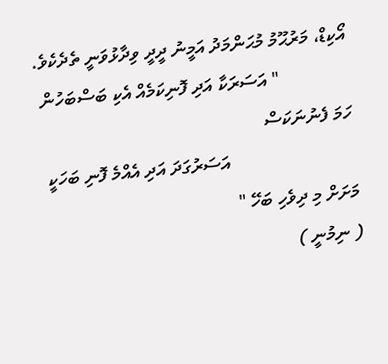އޯކިޑް، މަރުޙޫމު މުޙަންމަދު އަމީނު ދީދީ ވިދާޅުވަނީ ތެދެކެވެ.
               " އަސަރަކާ އަދި ފޮނިކަމެއް އެކި ބަސްބަހުން ހަމަ ފެނުނަކަސް
                           އަސަރުގަދަ އަދި އެއްމެ ފޮނި ބަހަކީ މަށަށް މި ދިވެހި ބަހޭ "
( ނިމުނީ )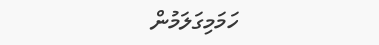ހަމަމިގަލަމުން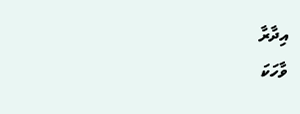އިދާރާ
ވާހަކަ